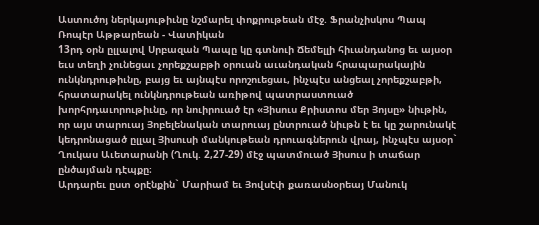Աստուծոյ ներկայութիւնը նշմարել փոքրութեան մէջ. Ֆրանչիսկոս Պապ
Ռոպէր Աթթարեան - Վատիկան
13րդ օրն ըլլալով Սրբազան Պապը կը գտնուի Ճեմելլի հիւանդանոց եւ այսօր եւս տեղի չունեցաւ չորեքշաբթի օրուան աւանդական հրապարակային ունկնդրութիւնը, բայց եւ այնպէս որոշուեցաւ, ինչպէս անցեալ չորեքշաբթի, հրատարակել ունկնդրութեան առիթով պատրաստուած խորհրդաւորութիւնը, որ նուիրուած էր «Յիսուս Քրիստոս մեր Յոյսը» նիւթին, որ այս տարուայ Յոբելենական տարուայ ընտրուած նիւթն է եւ կը շարունակէ կեդրոնացած ըլլալ Յիսուսի մանկութեան դրուագներուն վրայ, ինչպէս այսօր` Ղուկաս Աւետարանի (Ղուկ. 2,27-29) մէջ պատմուած Յիսուս ի տաճար ընծայման դէպքը։
Արդարեւ ըստ օրէնքին` Մարիամ եւ Յովսէփ քառասնօրեայ Մանուկ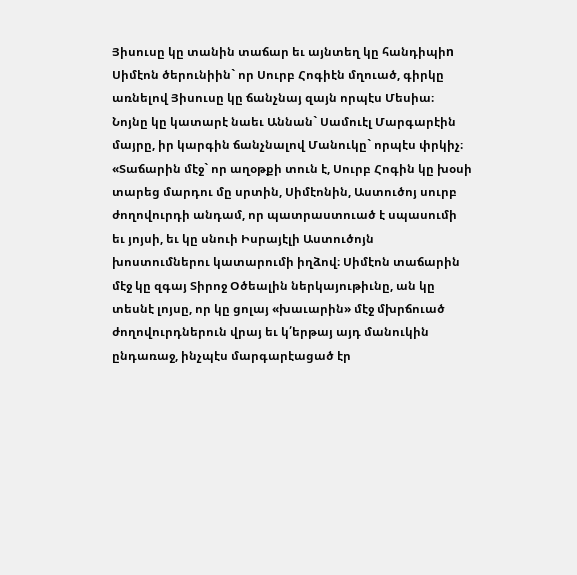Յիսուսը կը տանին տաճար եւ այնտեղ կը հանդիպիn Սիմէոն ծերունիին` որ Սուրբ Հոգիէն մղուած, գիրկը առնելով Յիսուսը կը ճանչնայ զայն որպէս Մեսիա։ Նոյնը կը կատարէ նաեւ Աննան` Սամուէլ Մարգարէին մայրը, իր կարգին ճանչնալով Մանուկը` որպէս փրկիչ։
«Տաճարին մէջ` որ աղօթքի տուն է, Սուրբ Հոգին կը խօսի տարեց մարդու մը սրտին, Սիմէոնին, Աստուծոյ սուրբ ժողովուրդի անդամ, որ պատրաստուած է սպասումի եւ յոյսի, եւ կը սնուի Իսրայէլի Աստուծոյն խոստումներու կատարումի իղձով։ Սիմէոն տաճարին մէջ կը զգայ Տիրոջ Օծեալին ներկայութիւնը, ան կը տեսնէ լոյսը, որ կը ցոլայ «խաւարին» մէջ մխրճուած ժողովուրդներուն վրայ եւ կ՛երթայ այդ մանուկին ընդառաջ, ինչպէս մարգարէացած էր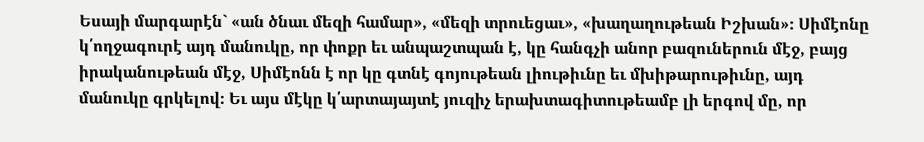Եսայի մարգարէն` «ան ծնաւ մեզի համար», «մեզի տրուեցաւ», «խաղաղութեան Իշխան»։ Սիմէոնը կ՛ողջագուրէ այդ մանուկը, որ փոքր եւ անպաշտպան է, կը հանգչի անոր բազուներուն մէջ, բայց իրականութեան մէջ, Սիմէոնն է որ կը գտնէ գոյութեան լիութիւնը եւ մխիթարութիւնը, այդ մանուկը գրկելով։ Եւ այս մէկը կ՛արտայայտէ յուզիչ երախտագիտութեամբ լի երգով մը, որ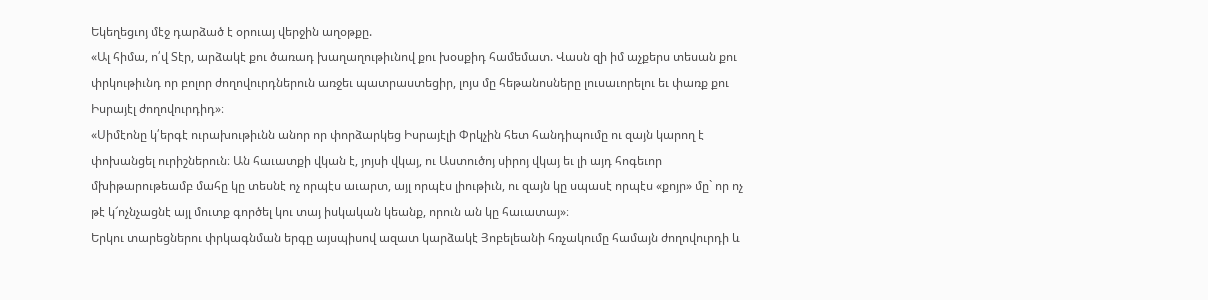Եկեղեցւոյ մէջ դարձած է օրուայ վերջին աղօթքը.
«Ալ հիմա, ո՛վ Տէր, արձակէ քու ծառադ խաղաղութիւնով քու խօսքիդ համեմատ. Վասն զի իմ աչքերս տեսան քու փրկութիւնդ որ բոլոր ժողովուրդներուն առջեւ պատրաստեցիր, լոյս մը հեթանոսները լուսաւորելու եւ փառք քու Իսրայէլ ժողովուրդիդ»։
«Սիմէոնը կ՛երգէ ուրախութիւնն անոր որ փորձարկեց Իսրայէլի Փրկչին հետ հանդիպումը ու զայն կարող է փոխանցել ուրիշներուն։ Ան հաւատքի վկան է, յոյսի վկայ, ու Աստուծոյ սիրոյ վկայ եւ լի այդ հոգեւոր մխիթարութեամբ մահը կը տեսնէ ոչ որպէս աւարտ, այլ որպէս լիութիւն, ու զայն կը սպասէ որպէս «քոյր» մը` որ ոչ թէ կ՜ոչնչացնէ այլ մուտք գործել կու տայ իսկական կեանք, որուն ան կը հաւատայ»։
Երկու տարեցներու փրկագնման երգը այսպիսով ազատ կարձակէ Յոբելեանի հռչակումը համայն ժողովուրդի և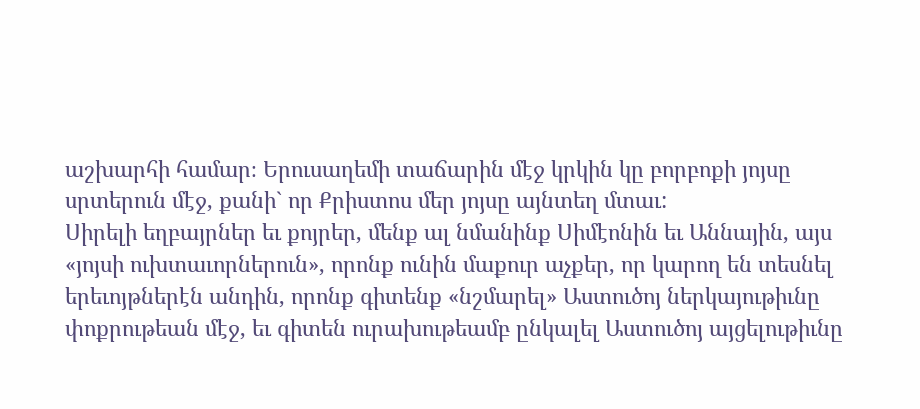աշխարհի համար։ Երուսաղեմի տաճարին մէջ կրկին կը բորբոքի յոյսը սրտերուն մէջ, քանի` որ Քրիստոս մեր յոյսը այնտեղ մտաւ:
Սիրելի եղբայրներ եւ քոյրեր, մենք ալ նմանինք Սիմէոնին եւ Աննային, այս «յոյսի ուխտաւորներուն», որոնք ունին մաքուր աչքեր, որ կարող են տեսնել երեւոյթներէն անդին, որոնք գիտենք «նշմարել» Աստուծոյ ներկայութիւնը փոքրութեան մէջ, եւ գիտեն ուրախութեամբ ընկալել Աստուծոյ այցելութիւնը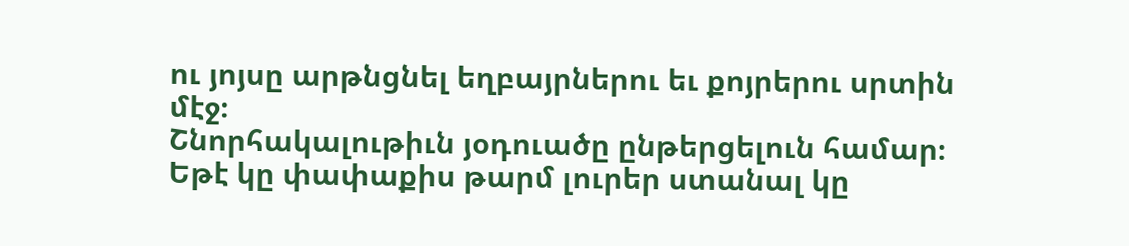ու յոյսը արթնցնել եղբայրներու եւ քոյրերու սրտին մէջ։
Շնորհակալութիւն յօդուածը ընթերցելուն համար։ Եթէ կը փափաքիս թարմ լուրեր ստանալ կը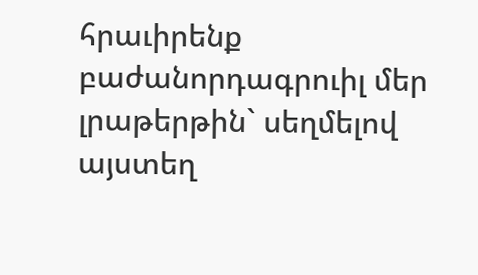հրաւիրենք բաժանորդագրուիլ մեր լրաթերթին` սեղմելով այստեղ